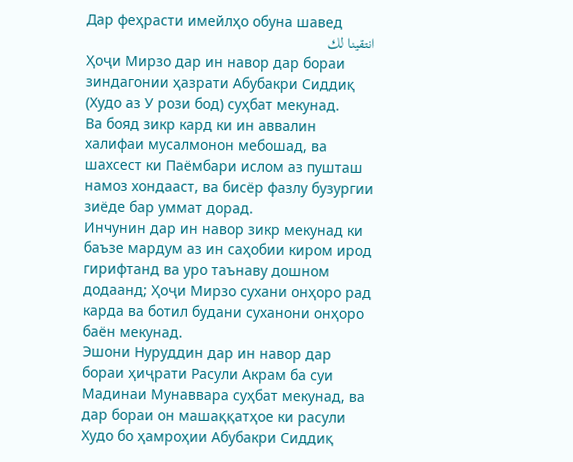Дар феҳрасти имейлҳо обуна шавед
انتقينا لك
Ҳоҷи Мирзо дар ин навор дар бораи зиндагонии ҳазрати Абубакри Сиддиқ (Худо аз У рози бод) суҳбат мекунад.
Ва бояд зикр кард ки ин аввалин халифаи мусалмонон мебошад, ва шахсест ки Паёмбари ислом аз пушташ намоз хондааст, ва бисёр фазлу бузургии зиёде бар уммат дорад.
Инчунин дар ин навор зикр мекунад ки баъзе мардум аз ин саҳобии киром ирод гирифтанд ва уро таънаву дошном додаанд; Ҳоҷи Мирзо сухани онҳоро рад карда ва ботил будани суханони онҳоро баён мекунад.
Эшони Нуруддин дар ин навор дар бораи ҳиҷрати Расули Акрам ба суи Мадинаи Мунаввара суҳбат мекунад, ва дар бораи он машаққатҳое ки расули Худо бо ҳамроҳии Абубакри Сиддиқ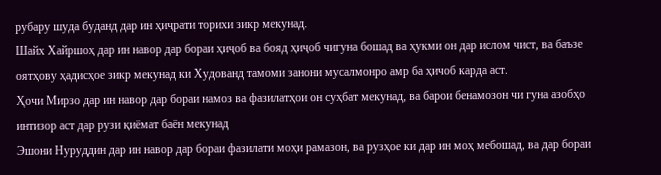рубару шуда буданд дар ин ҳиҷрати торихи зикр мекунад.
Шайх Хайршоҳ дар ин навор дар бораи ҳиҷоб ва бояд ҳиҷоб чигуна бошад ва ҳукми он дар ислом чист, ва баъзе оятҳову ҳадисҳое зикр мекунад ки Худованд тамоми занони мусалмонро амр ба ҳичоб карда аст.
Ҳочи Мирзо дар ин навор дар бораи намоз ва фазилатҳои он суҳбат мекунад, ва барои бенамозон чи гуна азобҳо интизор аст дар рузи қиёмат баён мекунад
Эшони Нуруддин дар ин навор дар бораи фазилати моҳи рамазон, ва рузҳое ки дар ин моҳ мебошад, ва дар бораи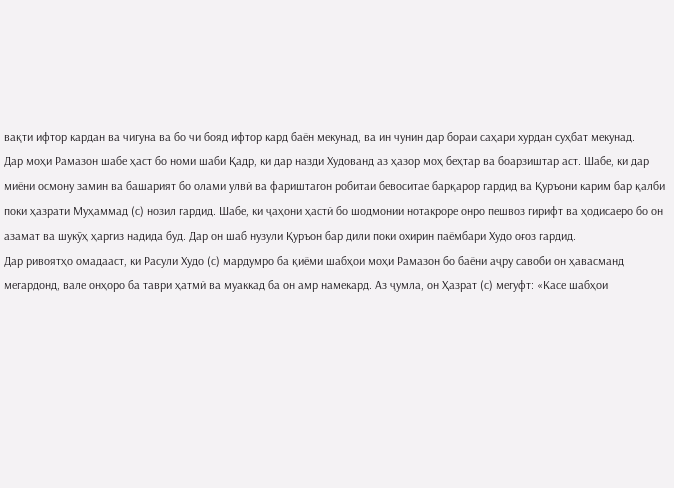вақти ифтор кардан ва чигуна ва бо чи бояд ифтор кард баён мекунад, ва ин чунин дар бораи саҳари хурдан суҳбат мекунад.
Дар моҳи Рамазон шабе ҳаст бо номи шаби Қадр, ки дар назди Худованд аз ҳазор моҳ беҳтар ва боарзиштар аст. Шабе, ки дар миёни осмону замин ва башарият бо олами улвӣ ва фариштагон робитаи бевоситае барқарор гардид ва Қуръони карим бар қалби поки ҳазрати Муҳаммад (с) нозил гардид. Шабе, ки ҷаҳони ҳастӣ бо шодмонии нотакроре онро пешвоз гирифт ва ҳодисаеро бо он азамат ва шукўҳ ҳаргиз надида буд. Дар он шаб нузули Қуръон бар дили поки охирин паёмбари Худо оғоз гардид.
Дар ривоятҳо омадааст, ки Расули Худо (с) мардумро ба қиёми шабҳои моҳи Рамазон бо баёни аҷру савоби он ҳавасманд мегардонд, вале онҳоро ба таври ҳатмӣ ва муаккад ба он амр намекард. Аз ҷумла, он Ҳазрат (с) мегуфт: «Касе шабҳои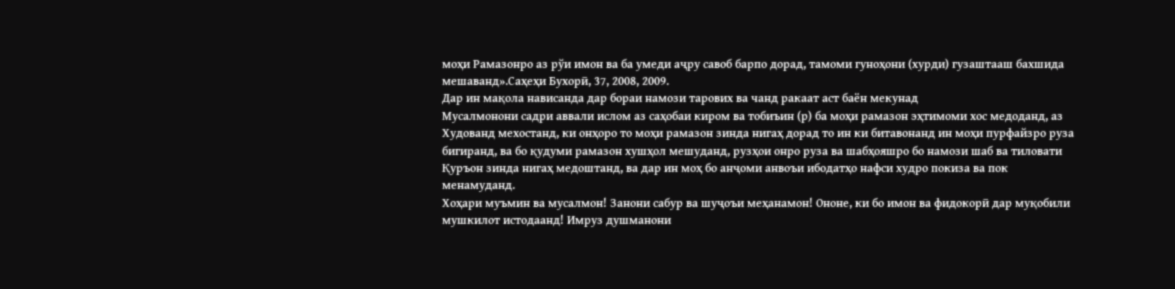моҳи Рамазонро аз рўи имон ва ба умеди аҷру савоб барпо дорад, тамоми гуноҳони (хурди) гузаштааш бахшида мешаванд».Саҳеҳи Бухорӣ, 37, 2008, 2009.
Дар ин мақола нависанда дар бораи намози тарових ва чанд ракаат аст баён мекунад
Мусалмонони садри аввали ислом аз саҳобаи киром ва тобиъин (р) ба моҳи рамазон эҳтимоми хос медоданд, аз Худованд мехостанд, ки онҳоро то моҳи рамазон зинда нигаҳ дорад то ин ки битавонанд ин моҳи пурфайзро руза бигиранд, ва бо қудуми рамазон хушҳол мешуданд, рузҳои онро руза ва шабҳояшро бо намози шаб ва тиловати Қуръон зинда нигаҳ медоштанд, ва дар ин моҳ бо анҷоми анвоъи ибодатҳо нафси худро покиза ва пок менамуданд.
Хоҳари муъмин ва мусалмон! Занони сабур ва шуҷоъи меҳанамон! Ононе, ки бо имон ва фидокорӣ дар муқобили мушкилот истодаанд! Имруз душманони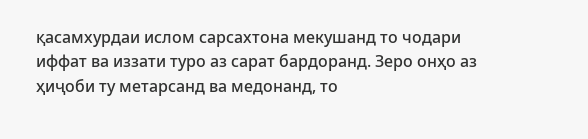қасамхурдаи ислом сарсахтона мекушанд то чодари иффат ва иззати туро аз сарат бардоранд. Зеро онҳо аз ҳиҷоби ту метарсанд ва медонанд, то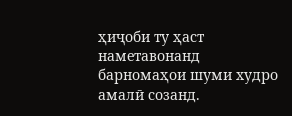ҳиҷоби ту ҳаст наметавонанд барномаҳои шуми худро амалӣ созанд.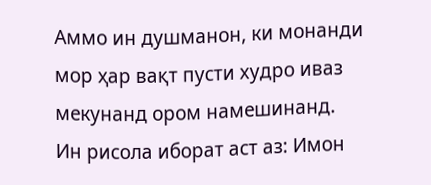Аммо ин душманон, ки монанди мор ҳар вақт пусти худро иваз мекунанд ором намешинанд.
Ин рисола иборат аст аз: Имон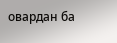овардан ба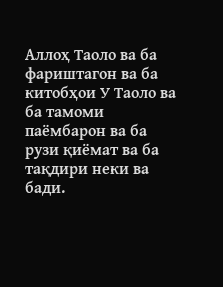Аллоҳ Таоло ва ба фариштагон ва ба китобҳои У Таоло ва ба тамоми паёмбарон ва ба рузи қиёмат ва ба тақдири неки ва бади.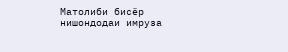Матолиби бисёр нишондодаи имруза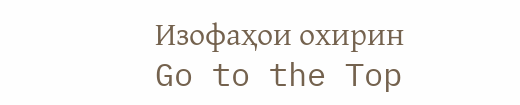Изофаҳои охирин
Go to the Top